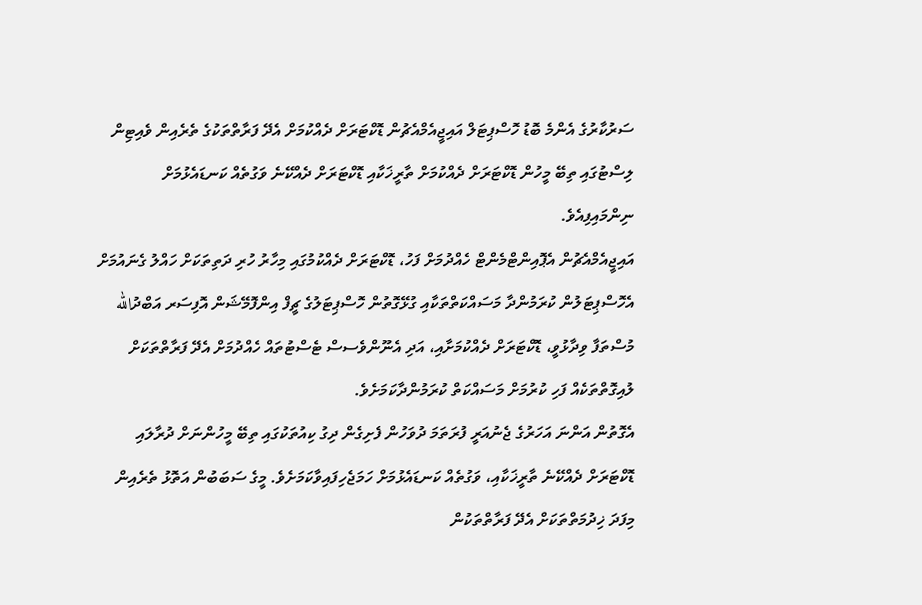ސަރުކާރުގެ އެންމެ ބޮޑު ހޮސްޕިޓަލް އައިޖީއެމްއެޗުން ޑޮކްޓަރަށް ދެއްކުމަށް އެދޭ ފަރާތްތަކުގެ ތެރެއިން ވެއިޓިން ލިސްޓުގައި ތިބޭ މީހުން ޑޮކްޓަރަށް ދެއްކުމަށް ތާރީޚަކާއި ޑޮކްޓަރަށް ދެއްކޭނެ ވަގުތެއް ކަނޑައެޅުމަށް ނިންމައިފިއެވެ.
އައިޖީއެމްއެޗުން އެޕޮއިންޓްމެންޓް ހެއްދުމަށް ފަހު، ޑޮކްޓަރަށް ދެއްކުމުގައި މިހާރު ހުރި ދަތިތަކަށް ހައްލު ގެނައުމަށް އެހޮސްޕިޓަލުން ކުރަމުންދާ މަސައްކަތްތަކާއި ގުޅޭގޮތުން ހޮސްޕިޓަލުގެ ޗީފް އިންފޮމޭޝަން އޮފިސަރ އަބްދުالله މުސްތަފާ ވިދާޅުވީ، ޑޮކްޓަރަށް ދެއްކުމަށާއި، އަދި އެނޫންވެސސް ޓެސްޓުތައް ހެއްދުމަށް އެދޭ ފަރާތްތަކަށް ލުއިގޮތްތަކެއް ފަހި ކުރުމަށް މަސައްކަތް ކުރަމުންދާކަމަށެވެ.
އެގޮތުން އަންނަ އަހަރުގެ ޖެނުއަރީ ފުރަތަމަ ދުވަހުން ފެށިގެން ދިގު ކިއުތަކުގައި ތިބޭ މީހުންނަށް ދުރާލައި ޑޮކްޓަރަށް ދެއްކޭނެ ތާރީޚަކާއި، ވަގުތެއް ކަނޑައެޅުމަށް ހަމަޖެހިފައިވާކަމަށެވެ. މީގެ ސަބަބުން އަތޮޅު ތެރެއިން މިފަދަ ޚިދުމަތްތަކަށް އެދޭ ފަރާތްތަކުން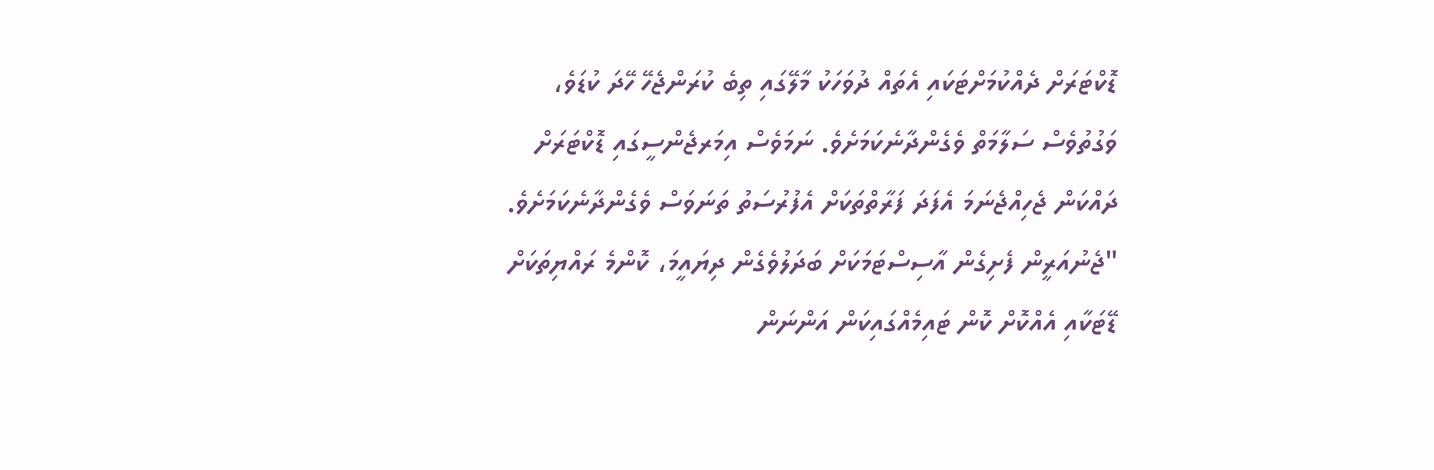ޑޮކްޓަރަށް ދެއްކުމަށްޓަކައި އެތައް ދުވަހަކު މާލޭގައި ތިބެ ކުރަންޖެހޭ ހޭދަ ކުޑަވެ، ވަގުތުވެސް ސަލާމަތް ވެގެންދާނެކަމަށެވެ. ނަމަވެސް އިމަރޖެންސީގައި ޑޮކްޓަރަށް ދައްކަން ޖެހިއްޖެނަމަ އެފަދަ ފަރާތްތަކަށް އެފުރުސަތު ތަނަވަސް ވެގެންދާނެކަމަށެވެ.
"ޖެނުއަރީން ފެށިގެން އާސިސްޓަމަކަށް ބަދަލުވެގެން ދިޔައީމަ، ކޮންމެ ރައްޔިތަކަށް ޑޭޓަކާއި އެއްކޮށް ކޮން ޓައިމެއްގައިކަން އަންނަން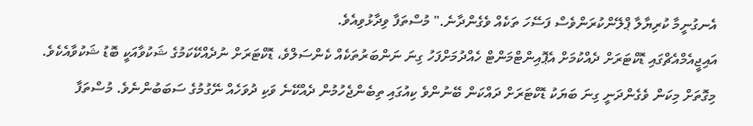އެނގުނީމާ ކުރިޔާލާ ޕްލޭންކުރަންވެސް ފަސޭހަ ތަކެއް ވެގެންދާނެ." މުސްތަފާ ވިދާޅުވިއެވެ.
އައިޖީއެމްއެޗްގައި ޑޮކްޓަރަށް ދެއްކުމަށް އެޕޮއިންޓްމަންޓް ހެއްދުމަށްފަހު ގިނަ ނަންބަރުތަކެއް ކެންސަލްވެ، ޑޮކްޓަރަށް ނުދެއްކޭކަމުގެ ޝަކުވާއަކީ ބޮޑު ޝަކުވާއެކެވެ. މިގޮތަށް މިކަން ވެގެންދަނީ ގިނަ ބަޔަކު ޑޮކްޓަރަށް ދައްކަން ބޭނުންވެ ކިއުގައި ތިބެންޖެހުމުން ދެއްކޭނެ ވަކި ދުވަހެއް ނޭގުމުގެ ސަބަބުންނެވެ. މުސްތަފާ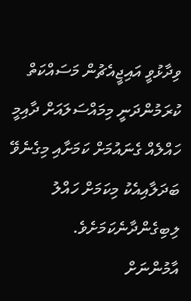ވިދާޅުވީ އައިޖީއެޗުން މަސައްކަތް ކުރަމުންދަނީ މިމައްސަލައަށް ދާއިމީ ހައްލެއް ގެނައުމަށް ކަމަށާއި މިގެނެވޭ ބަދަލާއިއެކު މިކަމަށް ހައްލު ލިބިގެންދާނެކަމަށެވެ.
އާމުންނަށް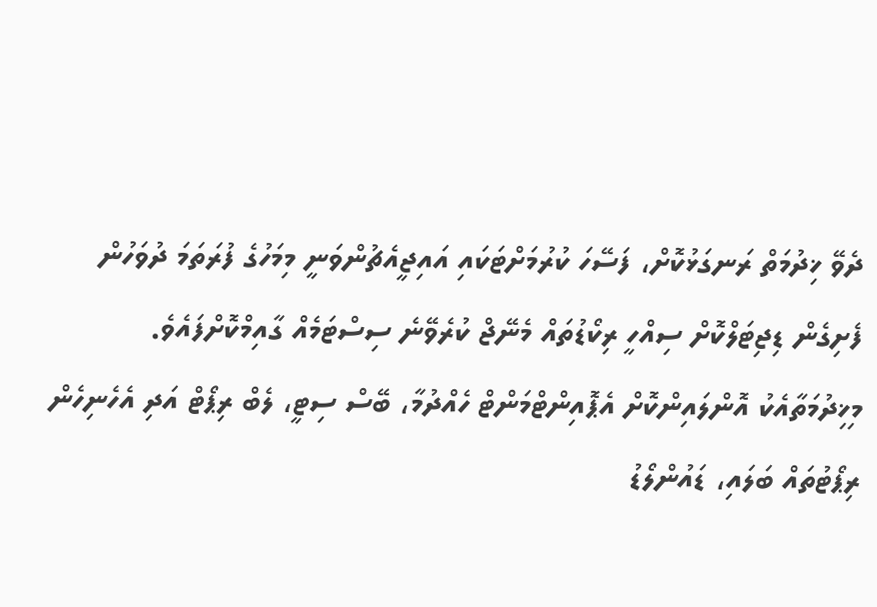ދެވޭ ޚިދުމަތް ރަނގަޅުކޮށް، ފަސޭހަ ކުރުމަށްޓަކައި އައިޖީއެޗުންވަނީ މިމަހުގެ ފުރަތަމަ ދުވަހުން ފެށިގެން ޑިޖިޓަލްކޮށް ސިއްހީ ރިކޯޑުތައް މެނޭޖް ކުރެވޭނެ ސިސްޓަމެއް ގާއިމްކޮށްފައެވެ. މިޚިދުމަތާއެކު އޮންލައިންކޮށް އެޕޮއިންޓްމަންޓް ހެއްދުމާ، ބޭސް ސިޓީ، ލެބް ރިޕޯޓް އަދި އެހެނިހެން ރިޕޯޓުތައް ބަލައި، ޑައުންލޯޑު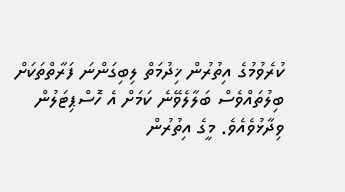ކުރެވުމުގެ އިތުރުން ޚިދުމަތް ލިބިގަންނަ ފަރާތްތަކަށް ބިލުތައްވެސް ބަލާލެވޭނެ ކަމަށް އެ ހޮސްޕިޓަލުން ވިދާޅުވެއެވެ. މީގެ އިތުރުން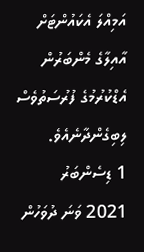އަމިއްލަ އެކައުންޓަށް އާއިލާގެ މެންބަރުން އެޑްކުރުމުގެ ފުރުސަތުވެސް ލިބިގެންދާނެއެވެ.
1 ޑިސެންބަރު 2021 ވަނަ ދުވަހުން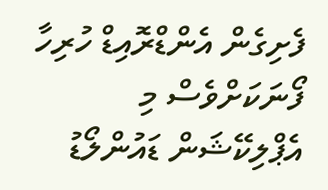ފެށިގެން އެންޑްރޮއިޑް ހުރިހާ ފޯނަކަށްވެސް މި އެޕްލިކޭޝަން ޑައުންލޯޑު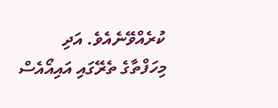ކުރެއްވޭނެއެވެ. އަދި މިހަފްތާގެ ތެރޭގައި އައިއޯއެސް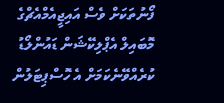ފޯނުތަކަށް ވެސް އައިޖީއެމްއެޗްގެ މޮބައިލް އެޕްލިކޭޝަން ޑައުންލޯޑު ކުރެއްވޭނެކަމަށް އެ ހޮސްޕިޓަލުން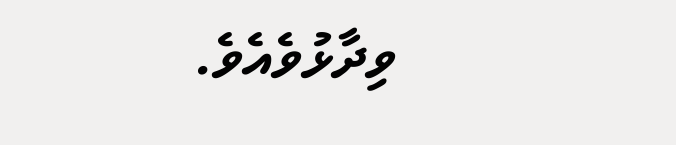ވިދާޅުވެއެވެ.